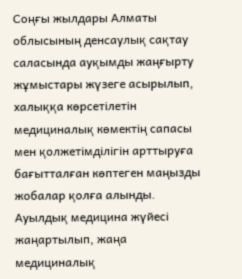Соңғы жылдары Алматы облысының денсаулық сақтау саласында ауқымды жаңғырту жұмыстары жүзеге асырылып, халыққа көрсетілетін медициналық көмектің сапасы мен қолжетімділігін арттыруға бағытталған көптеген маңызды жобалар қолға алынды. Ауылдық медицина жүйесі жаңартылып, жаңа медициналық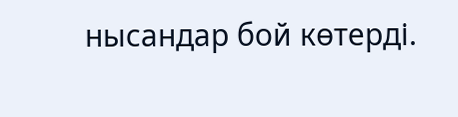нысандар бой көтерді.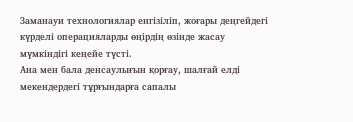Заманауи технологиялар енгізіліп, жоғары деңгейдегі күрделі операцияларды өңірдің өзінде жасау мүмкіндігі кеңейе түсті.
Ана мен бала денсаулығын қорғау, шалғай елді мекендердегі тұрғындарға сапалы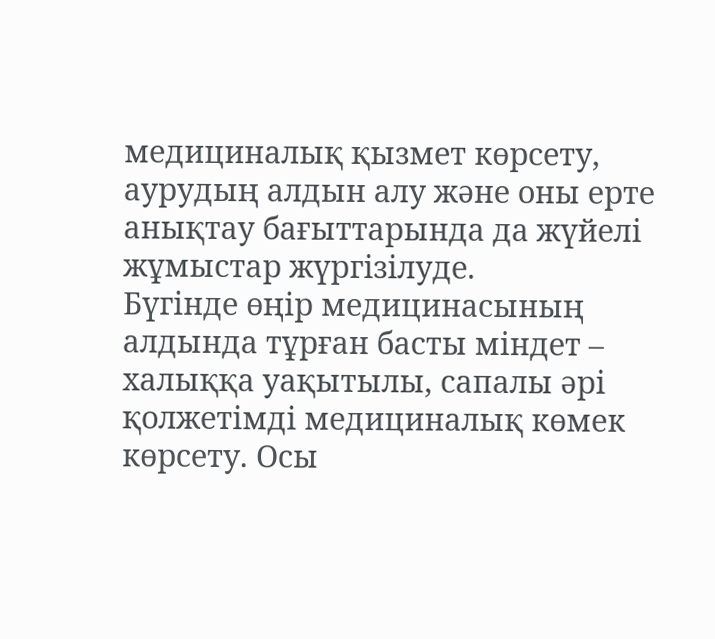медициналық қызмет көрсету, аурудың алдын алу және оны ерте анықтау бағыттарында да жүйелі жұмыстар жүргізілуде.
Бүгінде өңір медицинасының алдында тұрған басты міндет – халыққа уақытылы, сапалы әрі қолжетімді медициналық көмек көрсету. Осы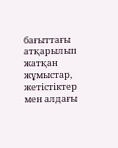бағыттағы атқарылып жатқан жұмыстар, жетістіктер мен алдағы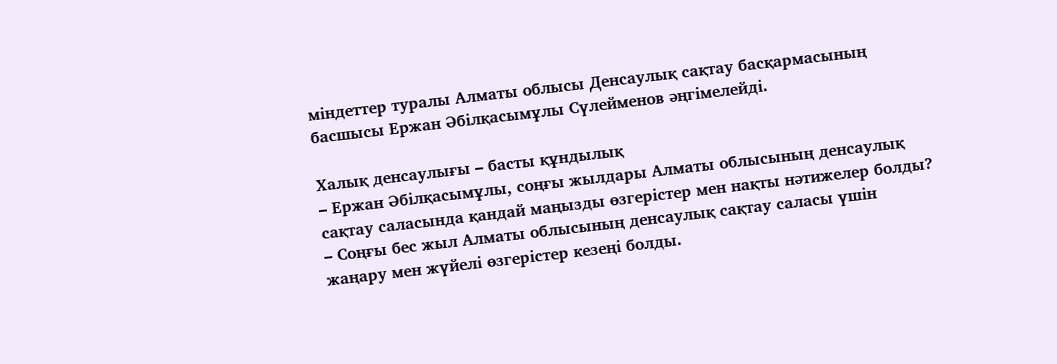міндеттер туралы Алматы облысы Денсаулық сақтау басқармасының басшысы Ержан Әбілқасымұлы Сүлейменов әңгімелейді.

Халық денсаулығы – басты құндылық
– Ержан Әбілқасымұлы, соңғы жылдары Алматы облысының денсаулық сақтау саласында қандай маңызды өзгерістер мен нақты нәтижелер болды?
– Соңғы бес жыл Алматы облысының денсаулық сақтау саласы үшін жаңару мен жүйелі өзгерістер кезеңі болды.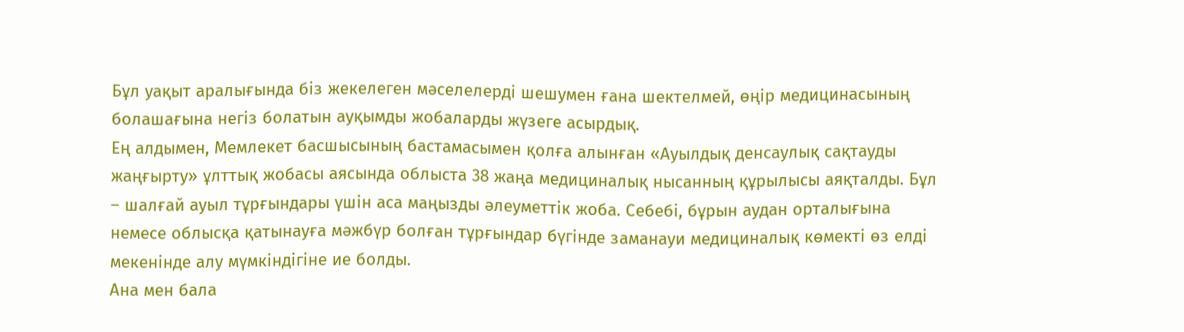Бұл уақыт аралығында біз жекелеген мәселелерді шешумен ғана шектелмей, өңір медицинасының болашағына негіз болатын ауқымды жобаларды жүзеге асырдық.
Ең алдымен, Мемлекет басшысының бастамасымен қолға алынған «Ауылдық денсаулық сақтауды жаңғырту» ұлттық жобасы аясында облыста 38 жаңа медициналық нысанның құрылысы аяқталды. Бұл – шалғай ауыл тұрғындары үшін аса маңызды әлеуметтік жоба. Себебі, бұрын аудан орталығына немесе облысқа қатынауға мәжбүр болған тұрғындар бүгінде заманауи медициналық көмекті өз елді мекенінде алу мүмкіндігіне ие болды.
Ана мен бала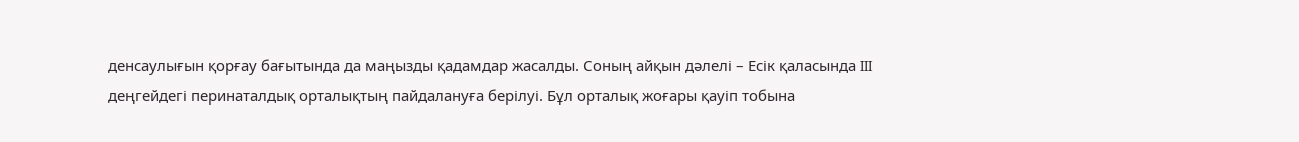денсаулығын қорғау бағытында да маңызды қадамдар жасалды. Соның айқын дәлелі – Есік қаласында III деңгейдегі перинаталдық орталықтың пайдалануға берілуі. Бұл орталық жоғары қауіп тобына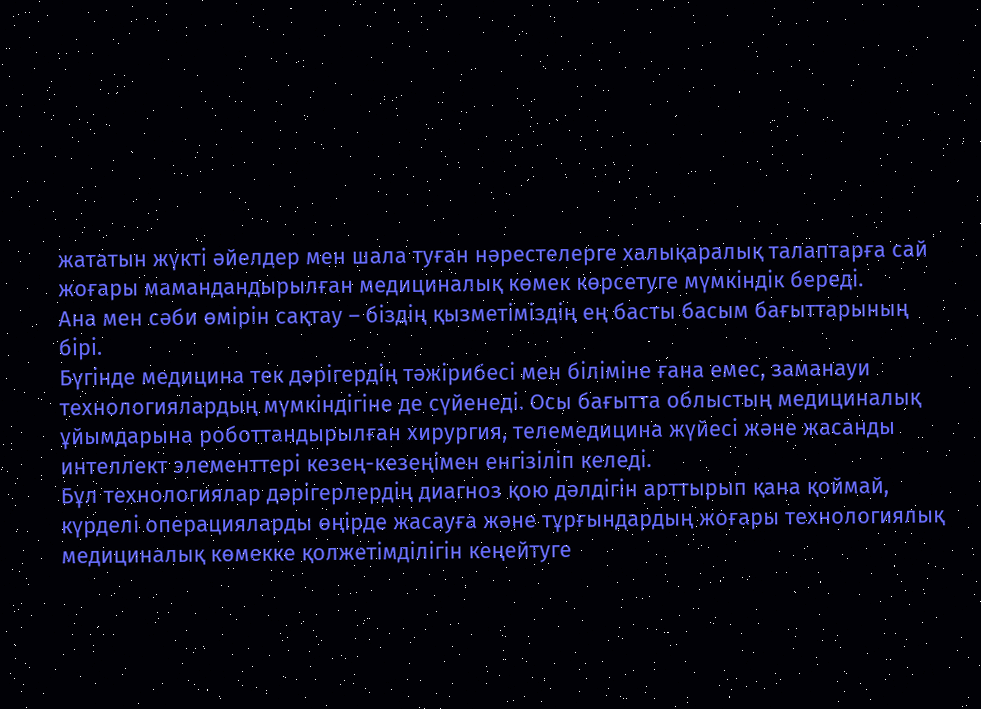жататын жүкті әйелдер мен шала туған нәрестелерге халықаралық талаптарға сай жоғары мамандандырылған медициналық көмек көрсетуге мүмкіндік береді.
Ана мен сәби өмірін сақтау – біздің қызметіміздің ең басты басым бағыттарының бірі.
Бүгінде медицина тек дәрігердің тәжірибесі мен біліміне ғана емес, заманауи технологиялардың мүмкіндігіне де сүйенеді. Осы бағытта облыстың медициналық ұйымдарына роботтандырылған хирургия, телемедицина жүйесі және жасанды интеллект элементтері кезең-кезеңімен енгізіліп келеді.
Бұл технологиялар дәрігерлердің диагноз қою дәлдігін арттырып қана қоймай, күрделі операцияларды өңірде жасауға және тұрғындардың жоғары технологиялық медициналық көмекке қолжетімділігін кеңейтуге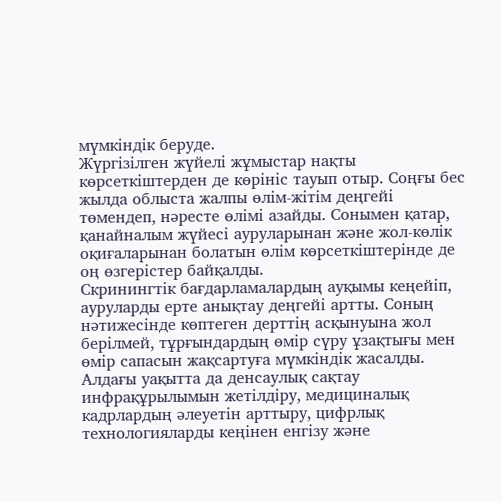мүмкіндік беруде.
Жүргізілген жүйелі жұмыстар нақты көрсеткіштерден де көрініс тауып отыр. Соңғы бес жылда облыста жалпы өлім-жітім деңгейі төмендеп, нәресте өлімі азайды. Сонымен қатар, қанайналым жүйесі ауруларынан және жол-көлік оқиғаларынан болатын өлім көрсеткіштерінде де оң өзгерістер байқалды.
Скринингтік бағдарламалардың ауқымы кеңейіп, ауруларды ерте анықтау деңгейі артты. Соның нәтижесінде көптеген дерттің асқынуына жол берілмей, тұрғындардың өмір сүру ұзақтығы мен өмір сапасын жақсартуға мүмкіндік жасалды.
Алдағы уақытта да денсаулық сақтау инфрақұрылымын жетілдіру, медициналық кадрлардың әлеуетін арттыру, цифрлық технологияларды кеңінен енгізу және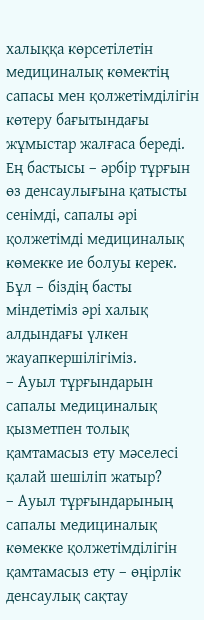халыққа көрсетілетін медициналық көмектің сапасы мен қолжетімділігін көтеру бағытындағы жұмыстар жалғаса береді.
Ең бастысы – әрбір тұрғын өз денсаулығына қатысты сенімді, сапалы әрі қолжетімді медициналық көмекке ие болуы керек. Бұл – біздің басты міндетіміз әрі халық алдындағы үлкен жауапкершілігіміз.
– Ауыл тұрғындарын сапалы медициналық қызметпен толық қамтамасыз ету мәселесі қалай шешіліп жатыр?
– Ауыл тұрғындарының сапалы медициналық көмекке қолжетімділігін қамтамасыз ету – өңірлік денсаулық сақтау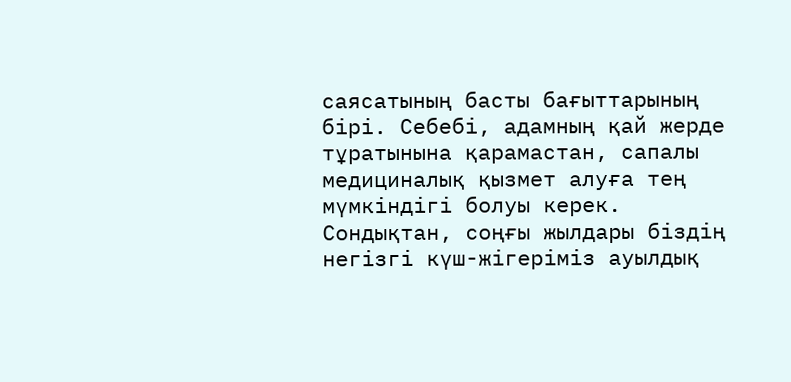саясатының басты бағыттарының бірі. Себебі, адамның қай жерде тұратынына қарамастан, сапалы медициналық қызмет алуға тең мүмкіндігі болуы керек. Сондықтан, соңғы жылдары біздің негізгі күш-жігеріміз ауылдық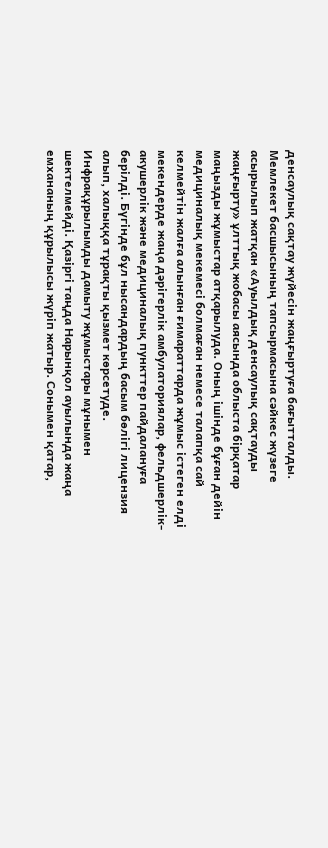денсаулық сақтау жүйесін жаңғыртуға бағытталды.
Мемлекет басшысының тапсырмасына сәйкес жүзеге асырылып жатқан «Ауылдық денсаулық сақтауды жаңғырту» ұлттық жобасы аясында облыста бірқатар маңызды жұмыстар атқарылуда. Оның ішінде бұған дейін медициналық мекемесі болмаған немесе талапқа сай келмейтін жалға алынған ғимараттарда жұмыс істеген елді мекендерде жаңа дәрігерлік амбулаториялар, фельдшерлік-акушерлік және медициналық пункттер пайдалануға берілді. Бүгінде бұл нысандардың басым бөлігі лицензия алып, халыққа тұрақты қызмет көрсетуде.
Инфрақұрылымды дамыту жұмыстары мұнымен шектелмейді. Қазіргі таңда Нарынқол ауылында жаңа емхананың құрылысы жүріп жатыр. Сонымен қатар,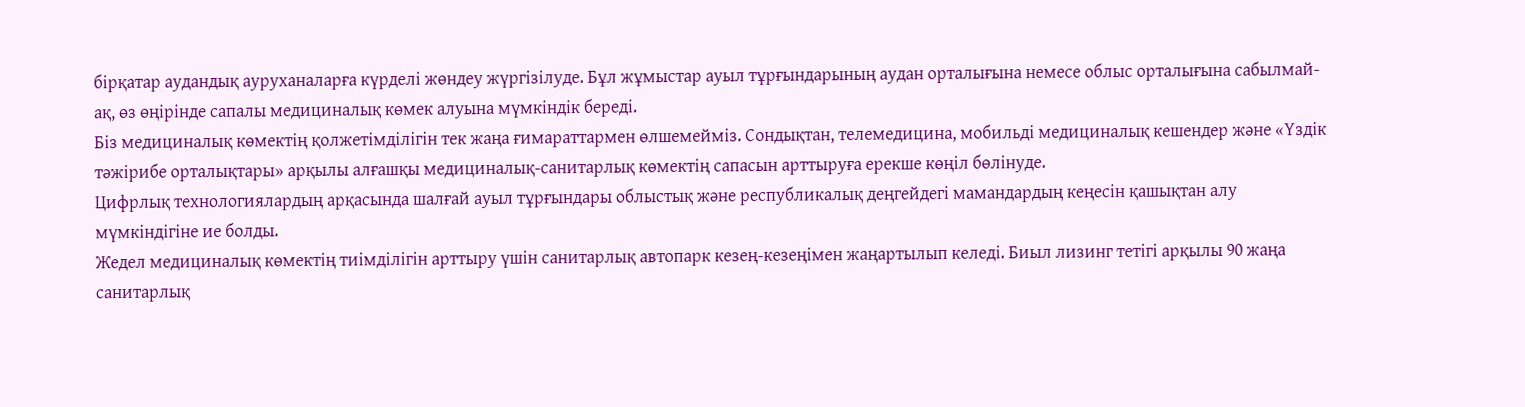бірқатар аудандық ауруханаларға күрделі жөндеу жүргізілуде. Бұл жұмыстар ауыл тұрғындарының аудан орталығына немесе облыс орталығына сабылмай-ақ, өз өңірінде сапалы медициналық көмек алуына мүмкіндік береді.
Біз медициналық көмектің қолжетімділігін тек жаңа ғимараттармен өлшемейміз. Сондықтан, телемедицина, мобильді медициналық кешендер және «Үздік тәжірибе орталықтары» арқылы алғашқы медициналық-санитарлық көмектің сапасын арттыруға ерекше көңіл бөлінуде.
Цифрлық технологиялардың арқасында шалғай ауыл тұрғындары облыстық және республикалық деңгейдегі мамандардың кеңесін қашықтан алу мүмкіндігіне ие болды.
Жедел медициналық көмектің тиімділігін арттыру үшін санитарлық автопарк кезең-кезеңімен жаңартылып келеді. Биыл лизинг тетігі арқылы 90 жаңа санитарлық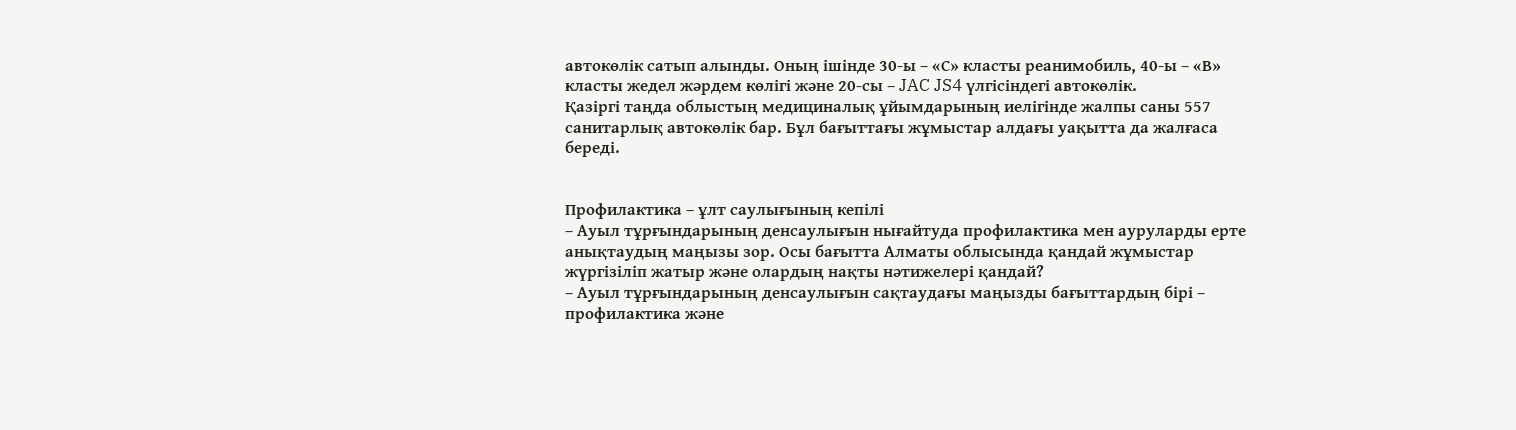автокөлік сатып алынды. Оның ішінде 30-ы – «С» класты реанимобиль, 40-ы – «В» класты жедел жәрдем көлігі және 20-сы – JAC JS4 үлгісіндегі автокөлік.
Қазіргі таңда облыстың медициналық ұйымдарының иелігінде жалпы саны 557 санитарлық автокөлік бар. Бұл бағыттағы жұмыстар алдағы уақытта да жалғаса береді.


Профилактика – ұлт саулығының кепілі
– Ауыл тұрғындарының денсаулығын нығайтуда профилактика мен ауруларды ерте анықтаудың маңызы зор. Осы бағытта Алматы облысында қандай жұмыстар жүргізіліп жатыр және олардың нақты нәтижелері қандай?
– Ауыл тұрғындарының денсаулығын сақтаудағы маңызды бағыттардың бірі – профилактика және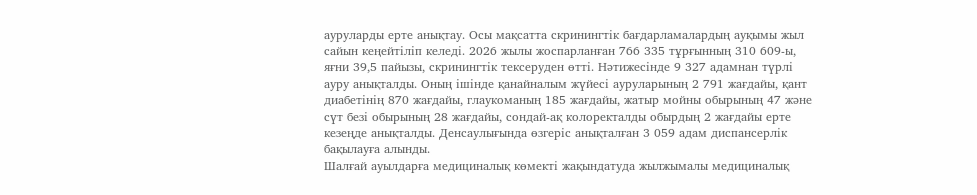ауруларды ерте анықтау. Осы мақсатта скринингтік бағдарламалардың ауқымы жыл сайын кеңейтіліп келеді. 2026 жылы жоспарланған 766 335 тұрғынның 310 609-ы, яғни 39,5 пайызы, скринингтік тексеруден өтті. Нәтижесінде 9 327 адамнан түрлі ауру анықталды. Оның ішінде қанайналым жүйесі ауруларының 2 791 жағдайы, қант диабетінің 870 жағдайы, глаукоманың 185 жағдайы, жатыр мойны обырының 47 және сүт безі обырының 28 жағдайы, сондай-ақ колоректалды обырдың 2 жағдайы ерте кезеңде анықталды. Денсаулығында өзгеріс анықталған 3 059 адам диспансерлік бақылауға алынды.
Шалғай ауылдарға медициналық көмекті жақындатуда жылжымалы медициналық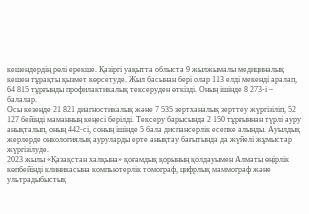кешендердің рөлі ерекше. Қазіргі уақытта облыста 9 жылжымалы медициналық кешен тұрақты қызмет көрсетуде. Жыл басынан бері олар 113 елді мекенді аралап, 64 815 тұрғынды профилактикалық тексеруден өткізді. Оның ішінде 8 273-і – балалар.
Осы кезеңде 21 821 диагностикалық және 7 535 зертханалық зерттеу жүргізіліп, 52 127 бейінді маманның кеңесі берілді. Тексеру барысында 2 150 тұрғыннан түрлі ауру анықталып, оның 442-сі, соның ішінде 5 бала диспансерлік есепке алынды. Ауылдық жерлерде онкологиялық ауруларды ерте анықтау бағытында да жүйелі жұмыстар жүргізілуде.
2023 жылы «Қазақстан халқына» қоғамдық қорының қолдауымен Алматы өңірлік көпбейінді клиникасына компьютерлік томограф, цифрлық маммограф және ультрадыбыстық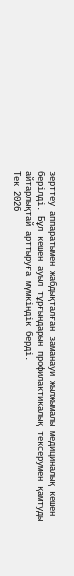зерттеу аппаратымен жабдықталған заманауи жылжымалы медициналық кешен берілді. Бұл кешен ауыл тұрғындарын профилактикалық тексерумен қамтуды айтарлықтай арттыруға мүмкіндік берді.
Тек 2026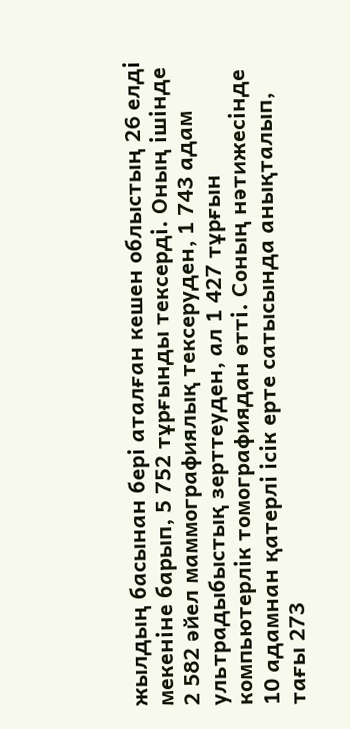жылдың басынан бері аталған кешен облыстың 26 елді мекеніне барып, 5 752 тұрғынды тексерді. Оның ішінде 2 582 әйел маммографиялық тексеруден, 1 743 адам ультрадыбыстық зерттеуден, ал 1 427 тұрғын компьютерлік томографиядан өтті. Соның нәтижесінде 10 адамнан қатерлі ісік ерте сатысында анықталып, тағы 273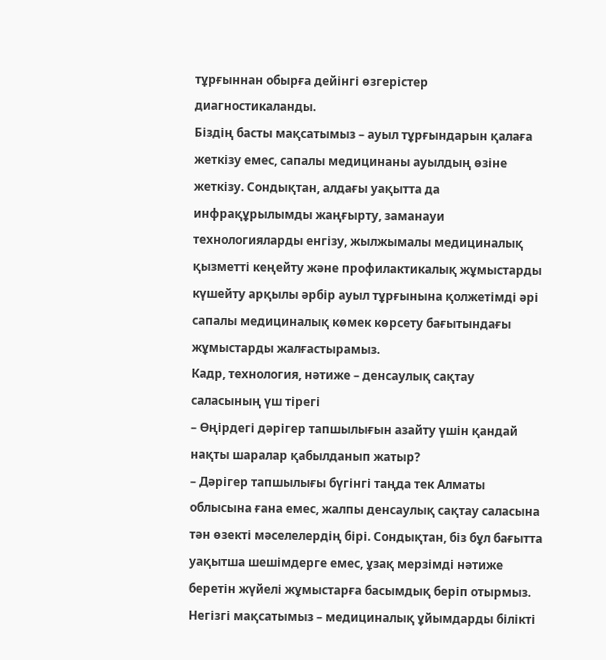тұрғыннан обырға дейінгі өзгерістер диагностикаланды.
Біздің басты мақсатымыз – ауыл тұрғындарын қалаға жеткізу емес, сапалы медицинаны ауылдың өзіне жеткізу. Сондықтан, алдағы уақытта да инфрақұрылымды жаңғырту, заманауи технологияларды енгізу, жылжымалы медициналық қызметті кеңейту және профилактикалық жұмыстарды күшейту арқылы әрбір ауыл тұрғынына қолжетімді әрі сапалы медициналық көмек көрсету бағытындағы жұмыстарды жалғастырамыз.
Кадр, технология, нәтиже – денсаулық сақтау саласының үш тірегі
– Өңірдегі дәрігер тапшылығын азайту үшін қандай нақты шаралар қабылданып жатыр?
– Дәрігер тапшылығы бүгінгі таңда тек Алматы облысына ғана емес, жалпы денсаулық сақтау саласына тән өзекті мәселелердің бірі. Сондықтан, біз бұл бағытта уақытша шешімдерге емес, ұзақ мерзімді нәтиже беретін жүйелі жұмыстарға басымдық беріп отырмыз.
Негізгі мақсатымыз – медициналық ұйымдарды білікті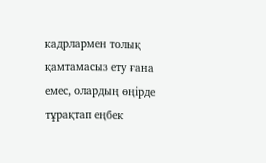кадрлармен толық қамтамасыз ету ғана емес, олардың өңірде тұрақтап еңбек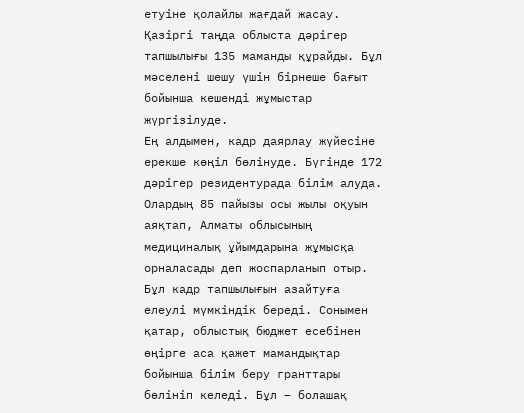етуіне қолайлы жағдай жасау.
Қазіргі таңда облыста дәрігер тапшылығы 135 маманды құрайды. Бұл мәселені шешу үшін бірнеше бағыт бойынша кешенді жұмыстар жүргізілуде.
Ең алдымен, кадр даярлау жүйесіне ерекше көңіл бөлінуде. Бүгінде 172 дәрігер резидентурада білім алуда. Олардың 85 пайызы осы жылы оқуын аяқтап, Алматы облысының медициналық ұйымдарына жұмысқа орналасады деп жоспарланып отыр. Бұл кадр тапшылығын азайтуға елеулі мүмкіндік береді. Сонымен қатар, облыстық бюджет есебінен өңірге аса қажет мамандықтар бойынша білім беру гранттары бөлініп келеді. Бұл – болашақ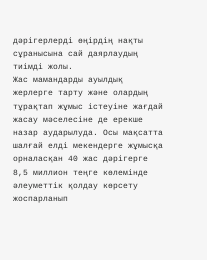дәрігерлерді өңірдің нақты сұранысына сай даярлаудың тиімді жолы.
Жас мамандарды ауылдық жерлерге тарту және олардың тұрақтап жұмыс істеуіне жағдай жасау мәселесіне де ерекше назар аударылуда. Осы мақсатта шалғай елді мекендерге жұмысқа орналасқан 40 жас дәрігерге 8,5 миллион теңге көлемінде әлеуметтік қолдау көрсету жоспарланып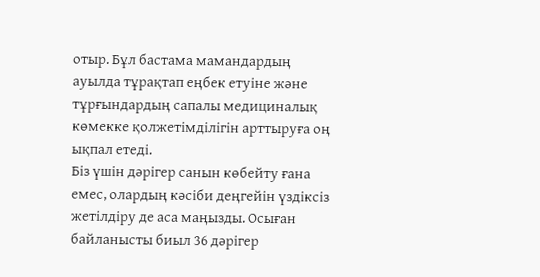отыр. Бұл бастама мамандардың ауылда тұрақтап еңбек етуіне және тұрғындардың сапалы медициналық көмекке қолжетімділігін арттыруға оң ықпал етеді.
Біз үшін дәрігер санын көбейту ғана емес, олардың кәсіби деңгейін үздіксіз жетілдіру де аса маңызды. Осыған байланысты биыл 36 дәрігер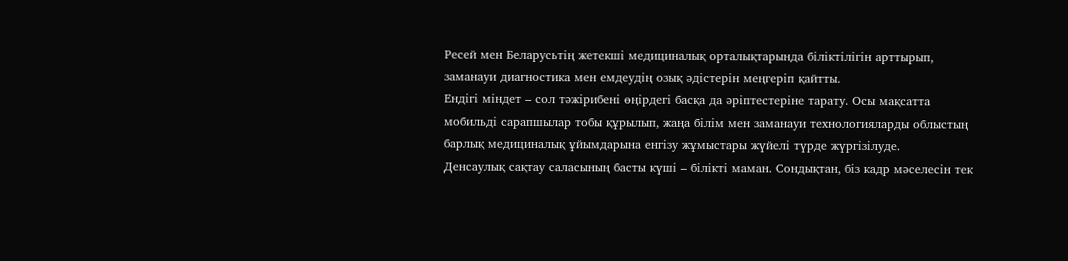Ресей мен Беларусьтің жетекші медициналық орталықтарында біліктілігін арттырып, заманауи диагностика мен емдеудің озық әдістерін меңгеріп қайтты.
Ендігі міндет – сол тәжірибені өңірдегі басқа да әріптестеріне тарату. Осы мақсатта мобильді сарапшылар тобы құрылып, жаңа білім мен заманауи технологияларды облыстың барлық медициналық ұйымдарына енгізу жұмыстары жүйелі түрде жүргізілуде.
Денсаулық сақтау саласының басты күші – білікті маман. Сондықтан, біз кадр мәселесін тек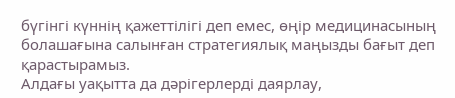бүгінгі күннің қажеттілігі деп емес, өңір медицинасының болашағына салынған стратегиялық маңызды бағыт деп қарастырамыз.
Алдағы уақытта да дәрігерлерді даярлау,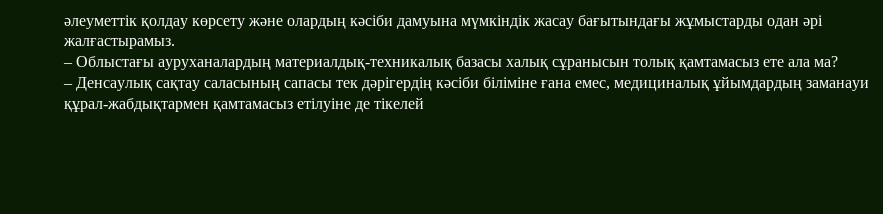әлеуметтік қолдау көрсету және олардың кәсіби дамуына мүмкіндік жасау бағытындағы жұмыстарды одан әрі жалғастырамыз.
– Облыстағы ауруханалардың материалдық-техникалық базасы халық сұранысын толық қамтамасыз ете ала ма?
– Денсаулық сақтау саласының сапасы тек дәрігердің кәсіби біліміне ғана емес, медициналық ұйымдардың заманауи құрал-жабдықтармен қамтамасыз етілуіне де тікелей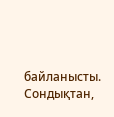байланысты. Сондықтан,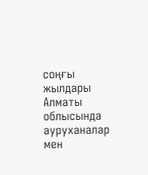соңғы жылдары Алматы облысында ауруханалар мен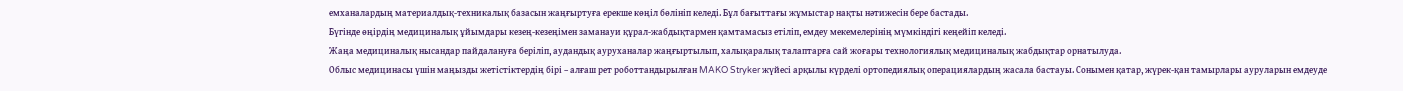емханалардың материалдық-техникалық базасын жаңғыртуға ерекше көңіл бөлініп келеді. Бұл бағыттағы жұмыстар нақты нәтижесін бере бастады.
Бүгінде өңірдің медициналық ұйымдары кезең-кезеңімен заманауи құрал-жабдықтармен қамтамасыз етіліп, емдеу мекемелерінің мүмкіндігі кеңейіп келеді.
Жаңа медициналық нысандар пайдалануға беріліп, аудандық ауруханалар жаңғыртылып, халықаралық талаптарға сай жоғары технологиялық медициналық жабдықтар орнатылуда.
Облыс медицинасы үшін маңызды жетістіктердің бірі – алғаш рет роботтандырылған MAKO Stryker жүйесі арқылы күрделі ортопедиялық операциялардың жасала бастауы. Сонымен қатар, жүрек-қан тамырлары ауруларын емдеуде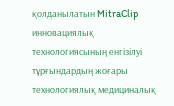қолданылатын MitraClip инновациялық технологиясының енгізілуі тұрғындардың жоғары технологиялық медициналық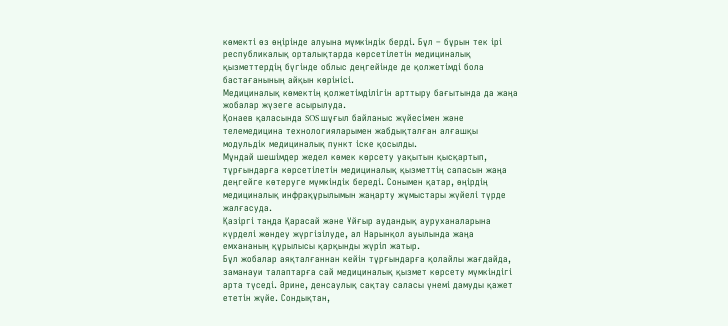көмекті өз өңірінде алуына мүмкіндік берді. Бұл – бұрын тек ірі республикалық орталықтарда көрсетілетін медициналық қызметтердің бүгінде облыс деңгейінде де қолжетімді бола бастағанының айқын көрінісі.
Медициналық көмектің қолжетімділігін арттыру бағытында да жаңа жобалар жүзеге асырылуда.
Қонаев қаласында SOS шұғыл байланыс жүйесімен және телемедицина технологияларымен жабдықталған алғашқы модульдік медициналық пункт іске қосылды.
Мұндай шешімдер жедел көмек көрсету уақытын қысқартып, тұрғындарға көрсетілетін медициналық қызметтің сапасын жаңа деңгейге көтеруге мүмкіндік береді. Сонымен қатар, өңірдің медициналық инфрақұрылымын жаңарту жұмыстары жүйелі түрде жалғасуда.
Қазіргі таңда Қарасай және Ұйғыр аудандық ауруханаларына күрделі жөндеу жүргізілуде, ал Нарынқол ауылында жаңа емхананың құрылысы қарқынды жүріп жатыр.
Бұл жобалар аяқталғаннан кейін тұрғындарға қолайлы жағдайда, заманауи талаптарға сай медициналық қызмет көрсету мүмкіндігі арта түседі. Әрине, денсаулық сақтау саласы үнемі дамуды қажет ететін жүйе. Сондықтан,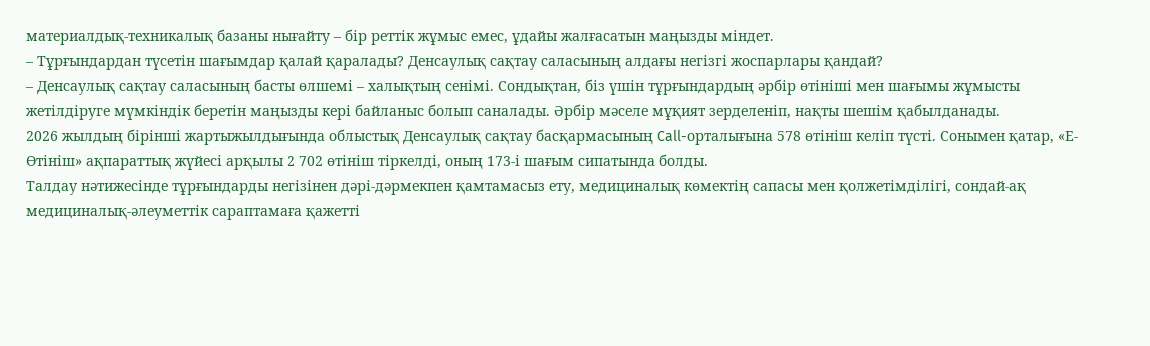материалдық-техникалық базаны нығайту – бір реттік жұмыс емес, ұдайы жалғасатын маңызды міндет.
– Тұрғындардан түсетін шағымдар қалай қаралады? Денсаулық сақтау саласының алдағы негізгі жоспарлары қандай?
– Денсаулық сақтау саласының басты өлшемі – халықтың сенімі. Сондықтан, біз үшін тұрғындардың әрбір өтініші мен шағымы жұмысты жетілдіруге мүмкіндік беретін маңызды кері байланыс болып саналады. Әрбір мәселе мұқият зерделеніп, нақты шешім қабылданады.
2026 жылдың бірінші жартыжылдығында облыстық Денсаулық сақтау басқармасының Call-орталығына 578 өтініш келіп түсті. Сонымен қатар, «Е-Өтініш» ақпараттық жүйесі арқылы 2 702 өтініш тіркелді, оның 173-і шағым сипатында болды.
Талдау нәтижесінде тұрғындарды негізінен дәрі-дәрмекпен қамтамасыз ету, медициналық көмектің сапасы мен қолжетімділігі, сондай-ақ медициналық-әлеуметтік сараптамаға қажетті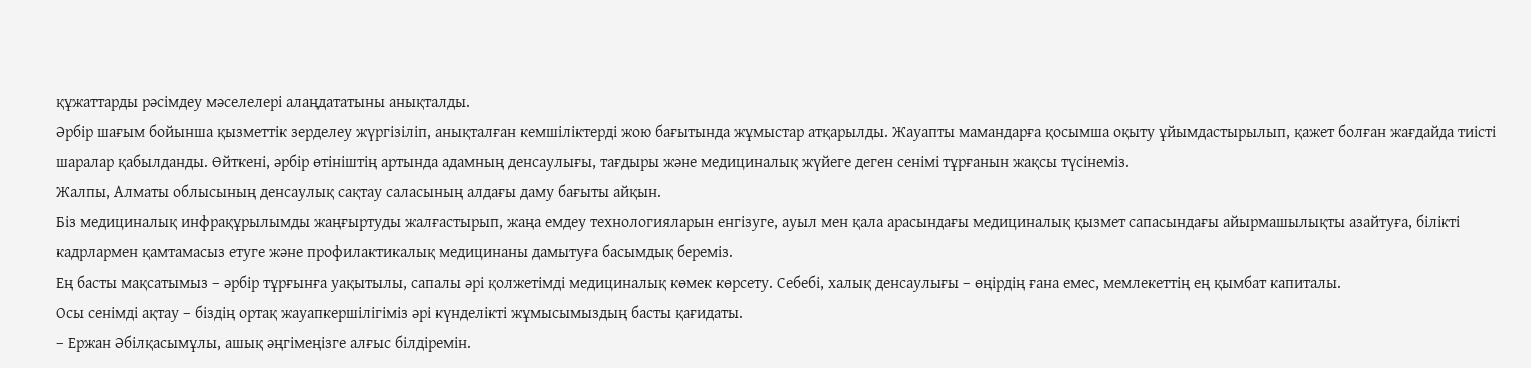құжаттарды рәсімдеу мәселелері алаңдататыны анықталды.
Әрбір шағым бойынша қызметтік зерделеу жүргізіліп, анықталған кемшіліктерді жою бағытында жұмыстар атқарылды. Жауапты мамандарға қосымша оқыту ұйымдастырылып, қажет болған жағдайда тиісті шаралар қабылданды. Өйткені, әрбір өтініштің артында адамның денсаулығы, тағдыры және медициналық жүйеге деген сенімі тұрғанын жақсы түсінеміз.
Жалпы, Алматы облысының денсаулық сақтау саласының алдағы даму бағыты айқын.
Біз медициналық инфрақұрылымды жаңғыртуды жалғастырып, жаңа емдеу технологияларын енгізуге, ауыл мен қала арасындағы медициналық қызмет сапасындағы айырмашылықты азайтуға, білікті кадрлармен қамтамасыз етуге және профилактикалық медицинаны дамытуға басымдық береміз.
Ең басты мақсатымыз – әрбір тұрғынға уақытылы, сапалы әрі қолжетімді медициналық көмек көрсету. Себебі, халық денсаулығы – өңірдің ғана емес, мемлекеттің ең қымбат капиталы.
Осы сенімді ақтау – біздің ортақ жауапкершілігіміз әрі күнделікті жұмысымыздың басты қағидаты.
– Ержан Әбілқасымұлы, ашық әңгімеңізге алғыс білдіремін.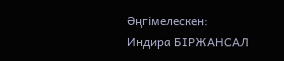Әңгімелескен:
Индира БІРЖАНСАЛ